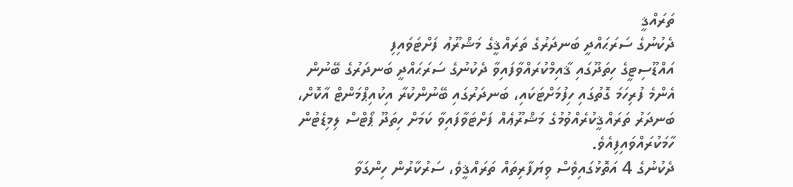ތަރައްޤީ
ދެކުނުގެ ސަރަޙައްދީ ބަނދަރުގެ ތަރައްޤީގެ މަޝްރޫޢު ފަށްޓަވައިފި
އައްޑޫސިޓީގެ ހިތަދޫގައި ޤާއިމްކުރައްވާފައިވާ ދެކުނުގެ ސަރަޙައްދީ ބަނދަރުގެ ބޭނުން އެންމެ ފުރިހަމަ ގޮތުގައި ހިފުމަށްޓަކައި، ބަނދަރުގައި ބޭނުންކުރާ އިކުއިޕްމަންޓް އާކޮށް، ބަނދަރު ތަރައްޤީކުރެއްވުމުގެ މަޝްރޫޢެއް ފަށްޓަވާފައިވާ ކަމަށް ހިތަދޫ ޕޯޓްސް ލިމިޑެޓުން ހާމަކުރައްވައިފިއެވެ.
ދެކުނުގެ 4 އަތޮޅުގައިވެސް ވިޔަފާރިތައް ތަރައްޤީވެ، ސަރުކާރުން ހިންގަވާ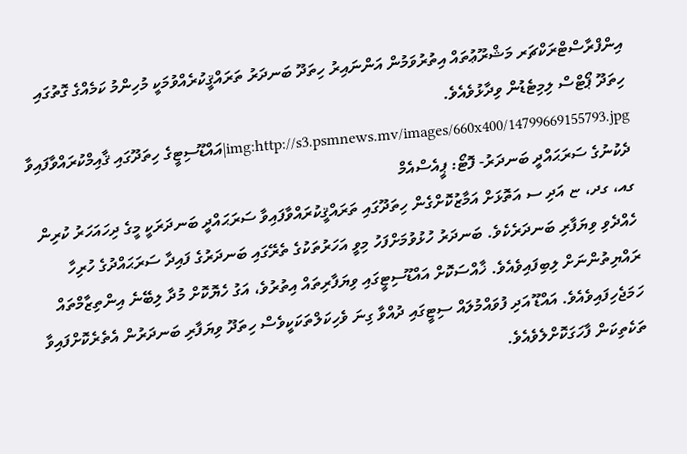އިންފްރާސްޓްރަކްޗަރ މަޝްރޫޢުތައް އިތުރުވަމުން އަންނައިރު ހިތަދޫ ބަނދަރު ތަރައްޤީކުރެއްވުމަކީ މުހިންމު ކަމެއްގެ ގޮތުގައި ހިތަދޫ ޕޯޓްސް ލިމިޓެޑުން ވިދާޅުވެއެވެ.
img:http://s3.psmnews.mv/images/660x400/14799669155793.jpg|އައްޑޫސިޓީގެ ހިތަދޫގައި ޤާއިމްކުރައްވާފައިވާ ދެކުނުގެ ސަރަޙައްދީ ބަނދަރު- ފޮޓޯ: ޕީއެސްއެމް
ގއ، ގދ، ޏ އަދި ސ އަތޮޅަށް އަމާޒުކޮށްގެން ހިތަދޫގައި ތަރައްޤީކުރައްވާފައިވާ ސަރަޙައްދީ ބަނދަރަކީ މީގެ ދިހައަހަރު ކުރިން ހެއްދެވި ވިޔަފާރި ބަނދަރެކެވެ. ބަނދަރު ހުޅުވުމަށްފަހު މިވީ އަހަރުތަކުގެ ތެރޭގައި ބަނދަރުގެ ފައިދާ ސަރަޙައްދުގެ ހުރިހާ ރައްޔިތުންނަށް ލިބިފައިވެއެވެ. ޚާއްސަކޮށް އައްޑޫސިޓީގައި ވިޔަފާރިތައް އިތުރުވެ، އަގު ހެޔޮކޮށް މުދާ ލިބޭނެ އިންތިޒާމްތައް ހަމަޖެހިފައިވެއެވެ. އައްޑޫ އަދި ފުވައްމުލައް ސިޓީގައި ދުއްވާ ގިނަ ވެހިކަލްތަކަކީވެސް ހިތަދޫ ވިޔަފާރި ބަނދަރުން އެތެރެކޮށްފައިވާ ތަކެތިކަން ފާހަގަކޮށްލެވެއެވެ.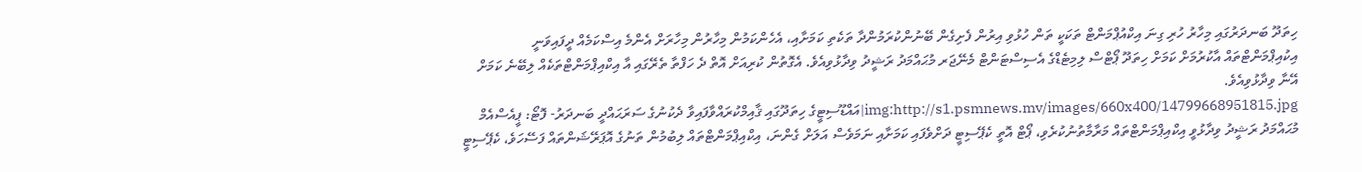ހިތަދޫ ބަނދަރުގައި މިހާރު ހުރި ގިނަ އިކްއުޕްމަންޓް ތަކަކީ ތަން ހުޅުވި އިރުން ފެށިގެން ބޭނުންކުރަމުންދާ ތަކެތި ކަމަށާއި، އެހެންކަމުން މިހާރުން މިހާރަށް އެންމެ އިސްކަމެއް ދީފައިވަނީ އިކުއިޕްމަންޓްތައް އާކުރުމަށް ކަމަށް ހިތަދޫ ޕޯޓްސް ލިމިޓެޑްގެ އެސިސްޓަންޓް މެނޭޖަރ މުޙައްމަދު ރަޝީދު ވިދާޅުވިއެވެ. އެގޮތުން ކުރިއަށް އޮތް ދެ ހަފްތާ ތެރޭގައި އާ އިކްއިޕްމަންޓްތަކެއް ލިބޭނެ ކަމަށް އޭނާ ވިދާޅުވިއެވެ.
img:http://s1.psmnews.mv/images/660x400/14799668951815.jpg|އައްޑޫސިޓީގެ ހިތަދޫގައި ޤާއިމްކުރައްވާފައިވާ ދެކުނުގެ ސަރަޙައްދީ ބަނދަރު- ފޮޓޯ: ޕީއެސްއެމް
މުޙައްމަދު ރަޝީދު ވިދާޅުވީ އިކްއިޕްމަންޓްތައް މަރާމާތުނުކުރެވި، ޕޯޓް އޮތީ ކެޕޭސިޓީ ދަށްވެފައި ކަމަށާއި ނަމަވެސް އަލަށް ގެންނަ، އިކްއިޕްމަންޓްތައް ލިބުމުން ތަނުގެ އޮޕަރޭޝަންތައް ފަސޭހަވެ، ކެޕޭސިޓީ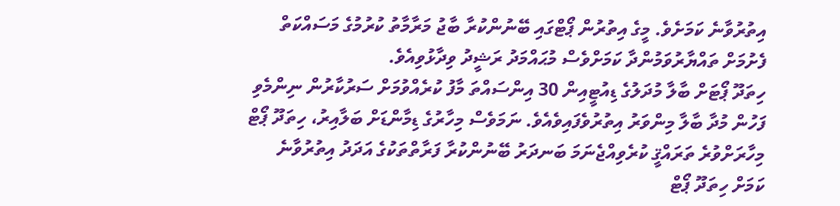އިތުރުވާނެ ކަމަށެވެ. މީގެ އިތުރުން ޕޯޓްގައި ބޭނުންކުރާ ބާޖު މަރާމާތު ކުރުމުގެ މަސައްކަތް ފެށުމަށް ތައްޔާރުވަމުންދާ ކަމަށްވެސް މުޙައްމަދު ރަޝީދު ވިދާޅުވިއެވެ.
ހިތަދޫ ޕޯޓަށް ބާލާ މުދަލުގެ ޑިއުޓީއިން 30 އިންސައްތަ މާފު ކުރެއްވުމަށް ސަރުކާރުން ނިންމެވި ފަހުން މުދާ ބާލާ މިންވަރު އިތުރުވެފައިވެއެވެ. ނަމަވެސް މިހާރުގެ ޑިމާންޑަށް ބަލާއިރު، ހިތަދޫ ޕޯޓް މިހާރަށްވުރެ ތަރައްޤީ ކުރެވިއްޖެނަމަ ބަނދަރު ބޭނުންކުރާ ފަރާތްތަކުގެ އަދަދު އިތުރުވާނެ ކަމަށް ހިތަދޫ ޕޯޓް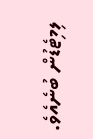ލިމިޓެޑުން ބުނެއެވެ.